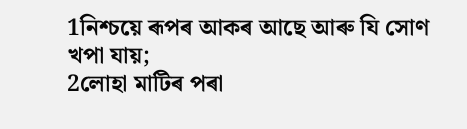1নিশ্চয়ে ৰূপৰ আকৰ আছে আৰু যি সোণ খপা যায়;
2লোহা মাটিৰ পৰা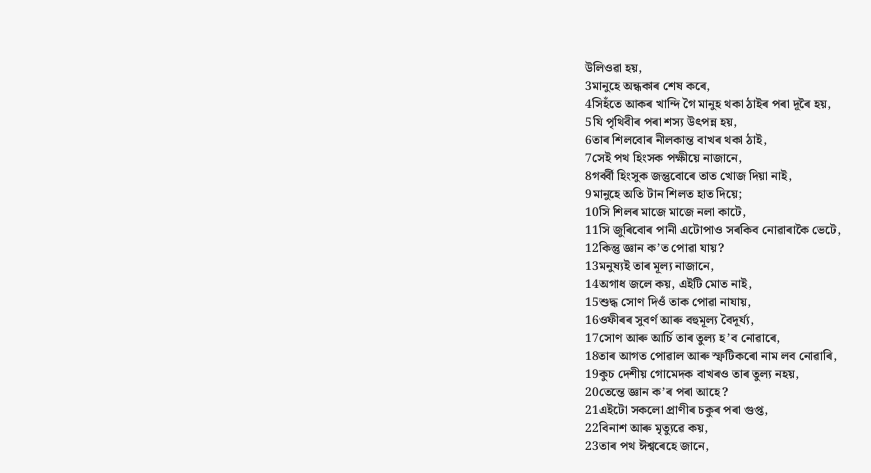উলিওৱা হয়,
3মানুহে অন্ধকাৰ শেষ কৰে,
4সিহঁতে আকৰ খান্দি গৈ মানুহ থকা ঠাইৰ পৰা দূৰৈ হয়,
5যি পৃথিবীৰ পৰা শস্য উৎপন্ন হয়,
6তাৰ শিলবোৰ নীলকান্ত বাখৰ থকা ঠাই,
7সেই পথ হিংসক পক্ষীয়ে নাজানে,
8গৰ্ব্বী হিংসুক জন্তুবোৰে তাত খোজ দিয়া নাই,
9মানুহে অতি টান শিলত হাত দিয়ে;
10সি শিলৰ মাজে মাজে নলা কাটে,
11সি জুৰিবোৰ পানী এটোপাও সৰকিব নোৱাৰাকৈ ভেটে,
12কিন্তু জ্ঞান ক’ত পোৱা যায়?
13মনুষ্যই তাৰ মূল্য নাজানে,
14অগাধ জলে কয়, এইটি মোত নাই,
15শুদ্ধ সোণ দিওঁ তাক পোৱা নাযায়,
16ওফীৰৰ সুবৰ্ণ আৰু বহুমূল্য বৈদূৰ্য্য,
17সোণ আৰু আৰ্চি তাৰ তুল্য হ’ব নোৱাৰে,
18তাৰ আগত পোৱাল আৰু স্ফটিকৰো নাম লব নোৱাৰি,
19কুচ দেশীয় গোমেদক বাখৰও তাৰ তুল্য নহয়,
20তেন্তে জ্ঞান ক’ৰ পৰা আহে?
21এইটো সকলো প্ৰাণীৰ চকুৰ পৰা গুপ্ত,
22বিনাশ আৰু মৃত্যুৱে কয়,
23তাৰ পথ ঈশ্বৰেহে জানে,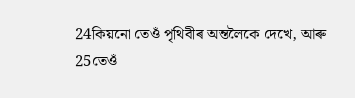24কিয়নো তেওঁ পৃথিবীৰ অন্তলৈকে দেখে, আৰু
25তেওঁ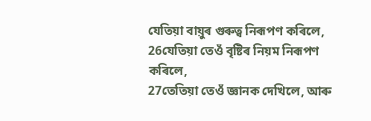যেতিয়া বায়ুৰ গুৰুত্ব নিৰূপণ কৰিলে,
26যেতিয়া তেওঁ বৃষ্টিৰ নিয়ম নিৰূপণ কৰিলে,
27তেতিয়া তেওঁ জ্ঞানক দেখিলে, আৰু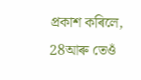প্ৰকাশ কৰিলে,
28আৰু তেওঁ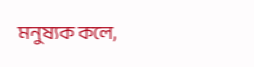মনুষ্যক কলে,